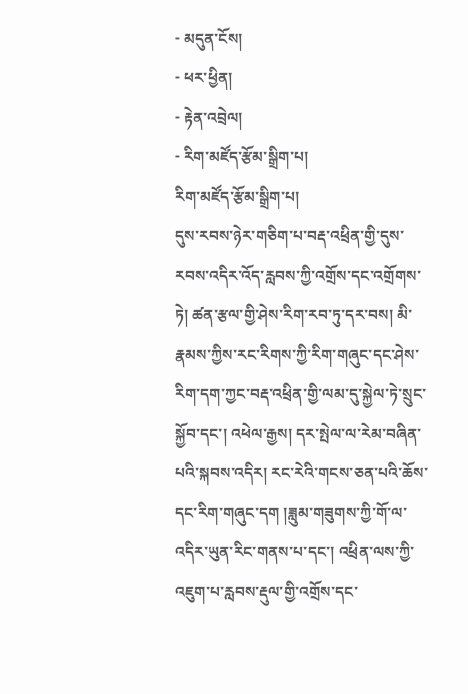- མདུན་ངོས།
- ཕར་ཕྱིན།
- རྟེན་འབྲེལ།
- རིག་མཛོད་རྩོམ་སྒྲིག་པ།
རིག་མཛོད་རྩོམ་སྒྲིག་པ།
དུས་རབས་ཉེར་གཅིག་པ་བརྡ་འཕྲིན་གྱི་དུས་རབས་འདིར་འོད་རླབས་ཀྱི་འགྲོས་དང་འགྲོགས་ཏེ། ཚན་རྩལ་གྱི་ཤེས་རིག་རབ་ཏུ་དར་བས། མི་རྣམས་ཀྱིས་རང་རིགས་ཀྱི་རིག་གཞུང་དང་ཤེས་རིག་དག་ཀྱང་བརྡ་འཕྲིན་གྱི་ལམ་དུ་སྐྱེལ་ཏེ་སྲུང་སྐྱོབ་དང་། འཕེལ་རྒྱས། དར་སྤེལ་ལ་རེམ་བཞིན་པའི་སྐབས་འདིར། རང་རེའི་གངས་ཅན་པའི་ཆོས་དང་རིག་གཞུང་དག །ཟླུམ་གཟུགས་ཀྱི་གོ་ལ་འདིར་ཡུན་རིང་གནས་པ་དང་། འཕྲིན་ལས་ཀྱི་འཇུག་པ་རླབས་རྡུལ་གྱི་འགྲོས་དང་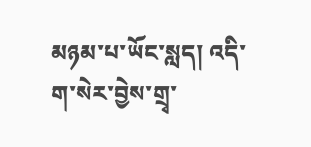མཉམ་པ་ཡོང་སླད། འདི་ག་སེར་བྱེས་གྲྭ་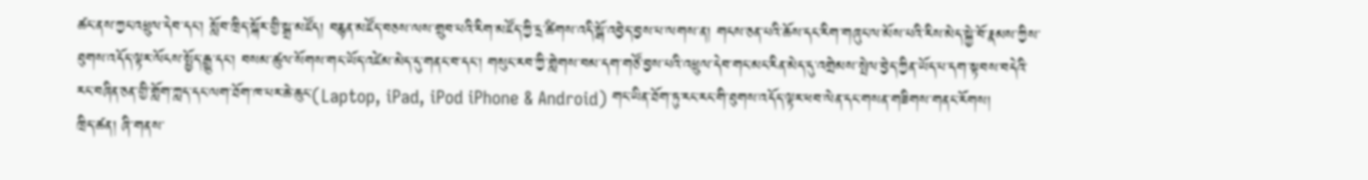ཚང་ནས་ཀྱང་འཕྲུལ་དེབ་དང་། སློབ་ཁྲིད་སྐོར་གྱི་སྒྲ་མཛོད། བརྙན་མཛོད་བཅས་ལས་གྲུབ་པའི་རིག་མཛོད་ཀྱི་དྲ་ཚིགས་འདི་སྒོ་འབྱེད་བྱས་པ་ལགས་ན། གངས་ཅན་པའི་ཆོས་དང་རིག་གཞུང་ལ་མོས་པའི་རིས་མེད་སྐྱེ་བོ་རྣམས་ཀྱིས་ཐུགས་འདོད་ལྟར་ལོངས་སྤྱོད་རྒྱུ་དང་། བསམ་ཚུལ་སོགས་གང་ཡོད་འཛེམ་མེད་དུ་གནང་བ་དང་། གསུང་རབ་ཀྱི་གླེགས་བམ་དག་གཙོ་བྱས་པའི་འཕྲུལ་དེབ་གང་མང་རིན་མེད་དུ་འགྲེམས་སྤེལ་བྱེད་ཀྱིན་ཡོད་པ་དག་སྟབས་བདེའི་རང་བཞིན་ཅན་གྱི་གློག་ཀླད་དང་ལག་ཐོག་ཁ་པར་ཆེ་ཆུང་(Laptop, iPad, iPod iPhone & Android) གང་ཡིན་ཐོག་ཏུ་རང་རང་གི་ཐུགས་འདོད་ལྟར་ཕབ་ལེན་དང་གསན་གཟིགས་གནང་རོགས།
ཁྲིད་ཚན། ཞི་གནས་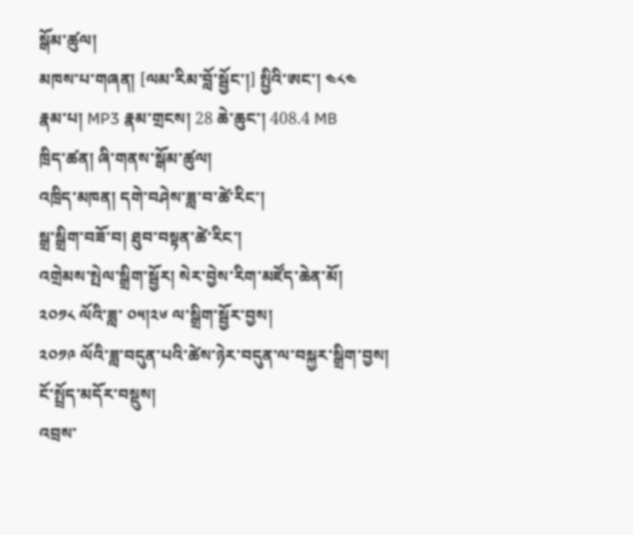སྒོམ་ཚུལ།
མཁས་པ་གཞན། [ལམ་རིམ་བློ་སྦྱོང་།] སྤྱིའི་ཨང་། ༤༨༤
རྣམ་པ། MP3 རྣམ་གྲངས། 28 ཆེ་ཆུང་། 408.4 MB
ཁྲིད་ཚན། ཞི་གནས་སྒོམ་ཚུལ།
འཁྲིད་མཁན། དགེ་བཤེས་ཟླ་བ་ཚེ་རིང་།
སྒྲ་སྒྲིག་བཟོ་བ། ཐུབ་བསྟན་ཚེ་རིང་།
འགྲེམས་སྤེལ་སྒྲིག་སྦྱོར། སེར་བྱེས་རིག་མཛོད་ཆེན་མོ།
༢༠༡༨ ལོའི་ཟླ་ ༠༥།༢༦ ལ་སྒྲིག་སྦྱོར་བྱས།
༢༠༡༩ ལོའི་ཟླ་བདུན་པའི་ཚེས་ཉེར་བདུན་ལ་བསྐྱར་སྒྲིག་བྱས།
ངོ་སྤྲོད་མདོར་བསྡུས།
འབྲས་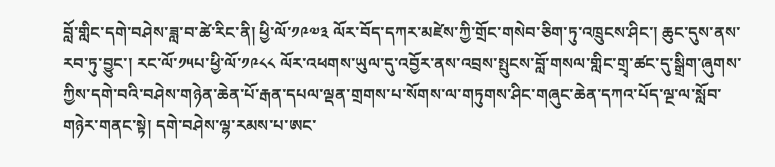བློ་གླིང་དགེ་བཤེས་ཟླ་བ་ཚེ་རིང་ནི། ཕྱི་ལོ་༡༩༧༣ ལོར་བོད་དཀར་མཛེས་ཀྱི་གྲོང་གསེབ་ཅིག་ཏུ་འཁྲུངས་ཤིང་། ཆུང་དུས་ནས་རབ་ཏུ་བྱུང་། རང་ལོ་༡༥པ་ཕྱི་ལོ་༡༩༨༨ ལོར་འཕགས་ཡུལ་དུ་འབྱོར་ནས་འབྲས་སྤུངས་བློ་གསལ་གླིང་གྲྭ་ཚང་དུ་སྒྲིག་ཞུགས་ཀྱིས་དགེ་བའི་བཤེས་གཉེན་ཆེན་པོ་རྒན་དཔལ་ལྡན་གྲགས་པ་སོགས་ལ་གཏུགས་ཤིང་གཞུང་ཆེན་དཀའ་པོད་ལྔ་ལ་སློབ་གཉེར་གནང་སྟེ། དགེ་བཤེས་ལྷ་རམས་པ་ཨང་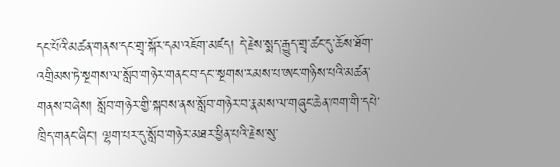དང་པོའི་མཚན་གནས་དང་གྲྭ་སྐོར་དམ་འཇོག་མཛད། དེ་རྗེས་སྨད་རྒྱུད་གྲྭ་ཚང་དུ་ཆོས་ཐོག་འགྲིམས་ཏེ་སྔགས་ལ་སློབ་གཉེར་གནང་བ་དང་་སྔགས་རམས་པ་ཨང་གཉིས་པའི་མཚན་གནས་བཞེས། སློབ་གཉེར་གྱི་སྐབས་ནས་སློབ་གཉེར་བ་རྣམས་ལ་གཞུང་ཆེན་ཁག་གི་དཔེ་ཁྲིད་གནང་ཞིང་། ལྷག་པར་དུ་སློབ་གཉེར་མཐར་ཕྱིན་པའི་རྗེས་སུ་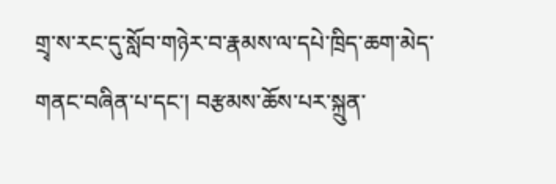གྲྭ་ས་རང་དུ་སློབ་གཉེར་བ་རྣམས་ལ་དཔེ་ཁྲིད་ཆག་མེད་གནང་བཞིན་པ་དང་། བརྩམས་ཆོས་པར་སྐྲུན་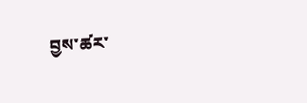བྱས་ཚར་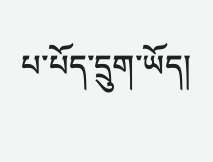པ་པོད་དྲུག་ཡོད།